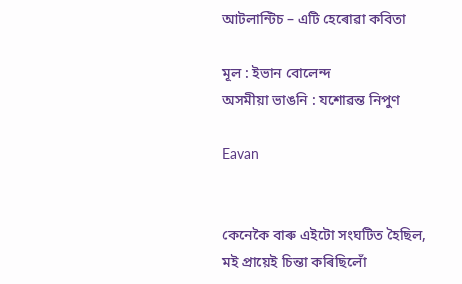আটলান্টিচ – এটি হেৰোৱা কবিতা

মূল : ইভান বোলেন্দ
অসমীয়া ভাঙনি : যশোৱন্ত নিপুণ

Eavan


কেনেকৈ বাৰু এইটো সংঘটিত হৈছিল,
মই প্ৰায়েই চিন্তা কৰিছিলোঁ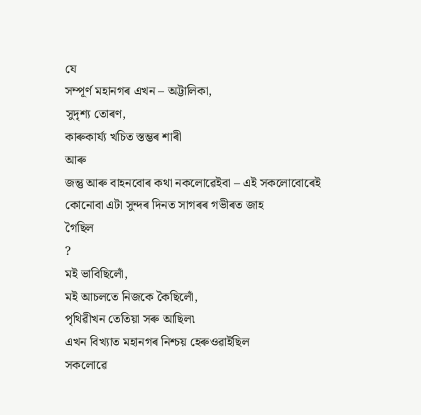যে
সম্পূৰ্ণ মহানগৰ এখন – অট্টালিকা,
সুদৃশ্য তোৰণ,
কাৰুকাৰ্য্য খচিত স্তম্ভৰ শাৰী
আৰু
জন্তু আৰু বাহনবোৰ কথা নকলোৱেইবা – এই সকলোবোৰেই
কোনোবা এটা সুন্দৰ দিনত সাগৰৰ গভীৰত জাহ
গৈছিল
?
মই ভাবিছিলোঁ,
মই আচলতে নিজকে কৈছিলোঁ,
পৃথিৱীখন তেতিয়া সৰু আছিল৷
এখন বিখ্যাত মহানগৰ নিশ্চয় হেৰুওৱাইছিল
সকলোৱে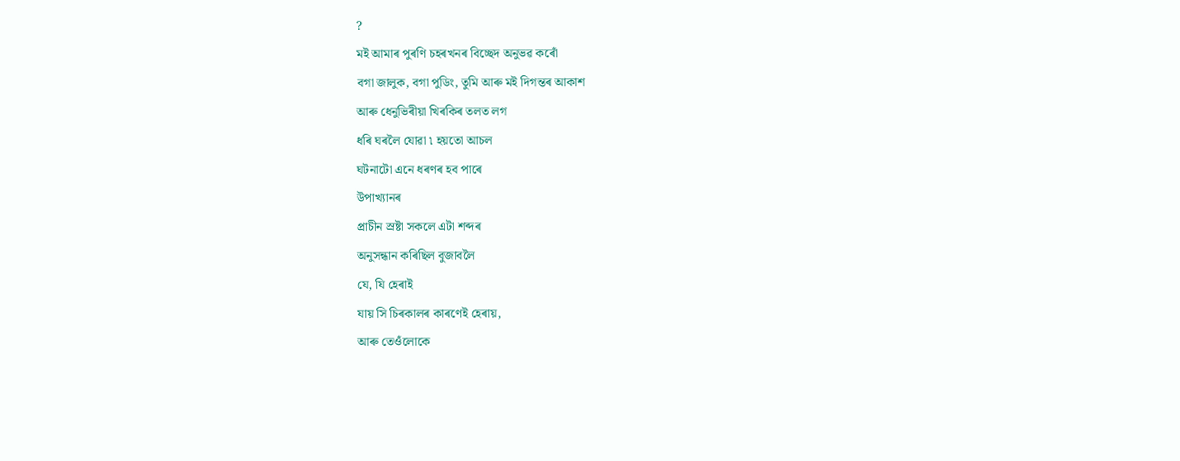?
মই আমাৰ পুৰণি চহৰখনৰ বিচ্ছেদ অনুভৱ কৰোঁ
বগা জালুক, বগা পুডিং, তুমি আৰু মই দিগন্তৰ আকাশ
আৰু ধেনুভিৰীয়া খিৰকিৰ তলত লগ
ধৰি ঘৰলৈ যোৱা ৷ হয়তো আচল
ঘটনাটো এনে ধৰণৰ হব পাৰে
উপাখ্যানৰ
প্ৰাচীন স্ৰষ্টা সকলে এটা শব্দৰ
অনুসন্ধান কৰিছিল বুজাবলৈ
যে, যি হেৰাই
যায় সি চিৰকালৰ কাৰণেই হেৰায়,
আৰু তেওঁলোকে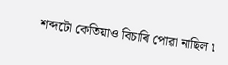শব্দটো কেতিয়াও বিচাৰি পোৱা নাছিল ৷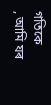গতিকে
, আমি যৰ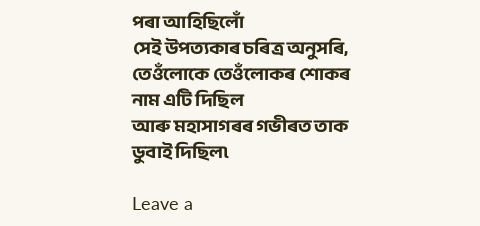পৰা আহিছিলোঁ
সেই উপত্যকাৰ চৰিত্ৰ অনুসৰি,
তেওঁলোকে তেওঁলোকৰ শোকৰ নাম এটি দিছিল
আৰু মহাসাগৰৰ গভীৰত তাক ডুবাই দিছিল৷

Leave a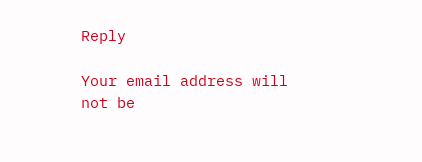Reply

Your email address will not be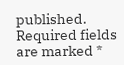published. Required fields are marked *